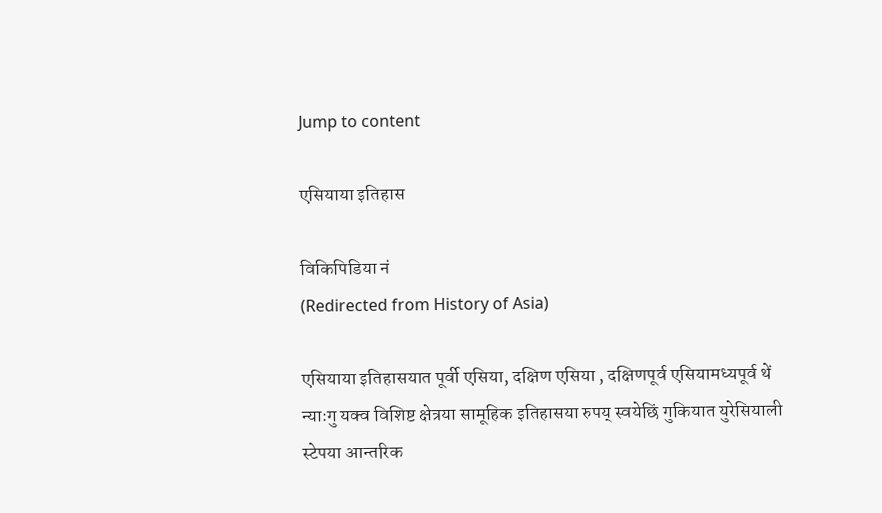Jump to content

एसियाया इतिहास

विकिपिडिया नं
(Redirected from History of Asia)

एसियाया इतिहासयात पूर्वी एसिया, दक्षिण एसिया , दक्षिणपूर्व एसियामध्यपूर्व थें न्याःगु यक्व विशिष्ट क्षेत्रया सामूहिक इतिहासया रुपय् स्वयेछिं गुकियात युरेसियाली स्टेपया आन्तरिक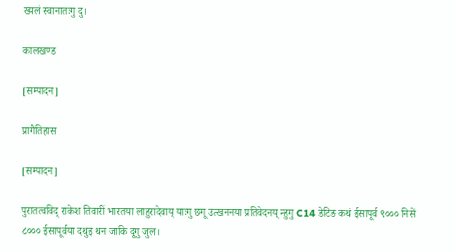ख्यलं स्वानातःगु दु।

कालखण्ड

[सम्पादन]

प्रागैतिहास

[सम्पादन]

पुरातत्वविद् राकेश तिवारीं भारतया लाहुरादेवाय् याःगु छगू उत्खननया प्रतिवेदनय् न्हुगु C14 डेटिङ कथं ईसापूर्व ९००० निसें ८००० ईसापूर्वया दथुइ थन जाकि दूगु जुल।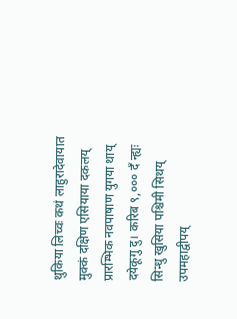थुकिया लिच्वः कथं लाहुरादेवायात मुक्कं दक्षिण एसियाया दकलय् प्रारम्भिक नवपाषाण युगया थाय् दयेकूगु दु। करिब ९,००० दँ न्ह्यः सिन्धु खुसिया पश्चिमी सिथय् उपमहाद्वीपय्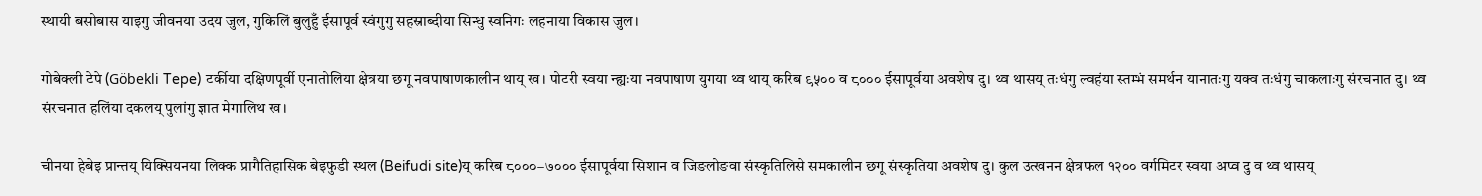स्थायी बसोबास याइगु जीवनया उदय जुल, गुकिलिं बुलुहुँ ईसापूर्व स्वंगुगु सहस्राब्दीया सिन्धु स्वनिगः लहनाया विकास जुल।

गोबेक्ली टेपे (Göbekli Tepe) टर्कीया दक्षिणपूर्वी एनातोलिया क्षेत्रया छगू नवपाषाणकालीन थाय् ख। पोटरी स्वया न्ह्यःया नवपाषाण युगया थ्व थाय् करिब ९५०० व ८००० ईसापूर्वया अवशेष दु। थ्व थासय् तःधंगु ल्वहंया स्तम्भं समर्थन यानातःगु यक्व तःधंगु चाकलाःगु संरचनात दु। थ्व संरचनात हलिंया दकलय् पुलांगु ज्ञात मेगालिथ ख।

चीनया हेबेइ प्रान्तय् यिक्सियनया लिक्क प्रागैतिहासिक बेइफुडी स्थल (Beifudi site)य् करिब ८०००–७००० ईसापूर्वया सिशान व जिङलोङवा संस्कृतिलिसे समकालीन छगू संस्कृतिया अवशेष दु। कुल उत्खनन क्षेत्रफल १२०० वर्गमिटर स्वया अप्व दु व थ्व थासय्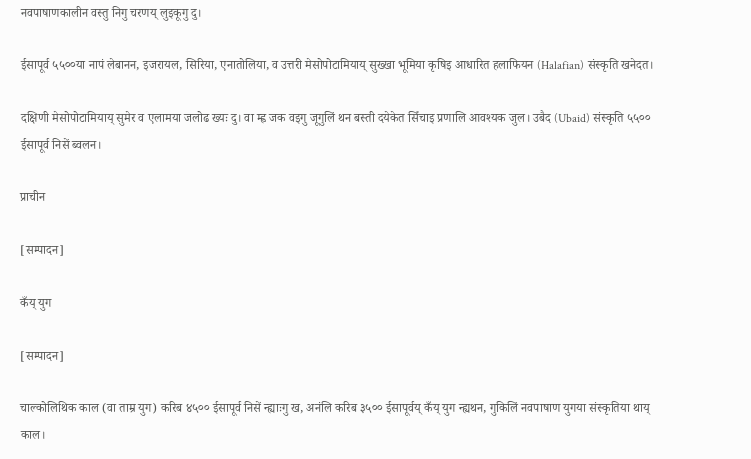नवपाषाणकालीन वस्तु निगु चरणय् लुइकूगु दु।

ईसापूर्व ५५००या नापं लेबानन, इजरायल, सिरिया, एनातोलिया, व उत्तरी मेसोपोटामियाय् सुख्खा भूमिया कृषिइ आधारित हलाफियन (Halafian) संस्कृति खनेदत।

दक्षिणी मेसोपोटामियाय् सुमेर व एलामया जलोढ ख्यः दु। वा म्ह्व जक वइगु जूगुलिं थन बस्ती दयेकेत सिँचाइ प्रणालि आवश्यक जुल। उबैद (Ubaid) संस्कृति ५५०० ईसापूर्व निसें ब्वलन।

प्राचीन

[सम्पादन]

कँय् युग

[सम्पादन]

चाल्कोलिथिक काल (वा ताम्र युग) करिब ४५०० ईसापूर्व निसें न्ह्याःगु ख, अनंलि करिब ३५०० ईसापूर्वय् कँय् युग न्ह्यथन, गुकिलिं नवपाषाण युगया संस्कृतिया थाय् काल।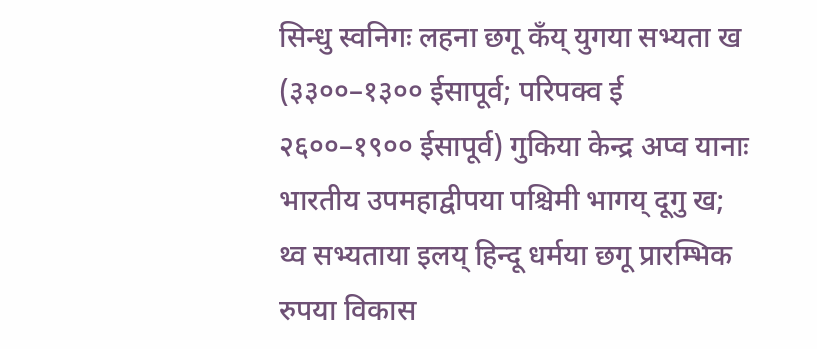सिन्धु स्वनिगः लहना छगू कँय् युगया सभ्यता ख (३३००–१३०० ईसापूर्व; परिपक्व ई २६००–१९०० ईसापूर्व) गुकिया केन्द्र अप्व यानाः भारतीय उपमहाद्वीपया पश्चिमी भागय् दूगु ख; थ्व सभ्यताया इलय् हिन्दू धर्मया छगू प्रारम्भिक रुपया विकास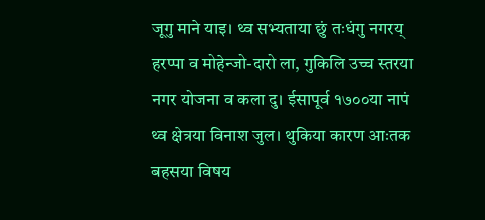जूगु माने याइ। थ्व सभ्यताया छुं तःधंगु नगरय् हरप्पा व मोहेन्जो-दारो ला, गुकिलि उच्च स्तरया नगर योजना व कला दु। ईसापूर्व १७००या नापं थ्व क्षेत्रया विनाश जुल। थुकिया कारण आःतक बहसया विषय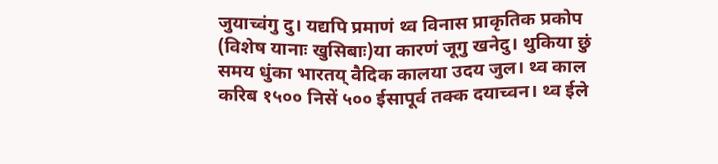जुयाच्वंगु दु। यद्यपि प्रमाणं थ्व विनास प्राकृतिक प्रकोप (विशेष यानाः खुसिबाः)या कारणं जूगु खनेदु। थुकिया छुं समय धुंका भारतय् वैदिक कालया उदय जुल। थ्व काल करिब १५०० निसें ५०० ईसापूर्व तक्क दयाच्वन। थ्व ईले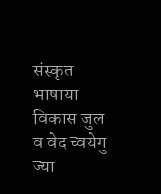संस्कृत भाषाया विकास जुल व वेद च्वयेगु ज्या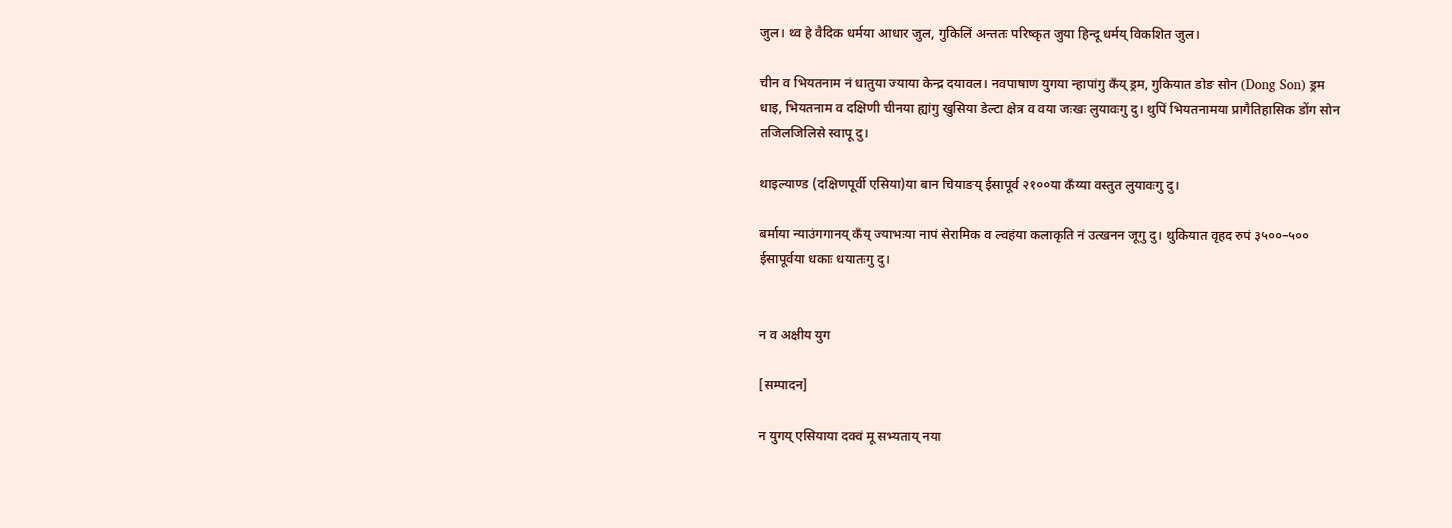जुल। थ्व हे वैदिक धर्मया आधार जुल, गुकिलिं अन्ततः परिष्कृत जुया हिन्दू धर्मय् विकशित जुल।

चीन व भियतनाम नं धातुया ज्याया केन्द्र दयावल। नवपाषाण युगया न्हापांगु कँय् ड्रम, गुकियात डोङ सोन (Dong Son) ड्रम धाइ, भियतनाम व दक्षिणी चीनया ह्यांगु खुसिया डेल्टा क्षेत्र व वया जःखः लुयावःगु दु। थुपिं भियतनामया प्रागैतिहासिक डोंग सोन तजिलजिलिसे स्वापू दु।

थाइल्याण्ड (दक्षिणपूर्वी एसिया)या बान चियाङय् ईसापूर्व २१००या कँय्या वस्तुत लुयावःगु दु।

बर्माया न्याउंगगानय् कँय् ज्याभःया नापं सेरामिक व ल्वहंया कलाकृति नं उत्खनन जूगु दु। थुकियात वृहद रुपं ३५००–५०० ईसापूर्वया धकाः धयातःगु दु।


न व अक्षीय युग

[सम्पादन]

न युगय् एसियाया दक्वं मू सभ्यताय् नया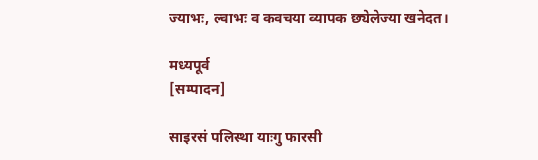ज्याभः, ल्वाभः व कवचया व्यापक छ्येलेज्या खनेदत।

मध्यपूर्व
[सम्पादन]

साइरसं पलिस्था याःगु फारसी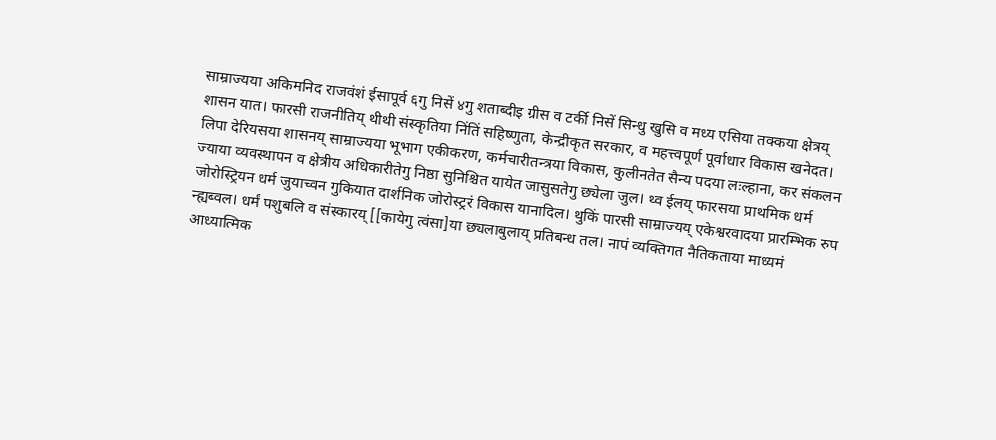साम्राज्यया अकिमनिद राजवंशं ईसापूर्व ६गु निसें ४गु शताब्दीइ ग्रीस व टर्की निसें सिन्धु खुसि व मध्य एसिया तक्कया क्षेत्रय् शासन यात। फारसी राजनीतिय् थीथी संस्कृतिया निंतिं सहिष्णुता, केन्द्रीकृत सरकार, व महत्त्वपूर्ण पूर्वाधार विकास खनेदत। लिपा देरियसया शासनय् साम्राज्यया भूभाग एकीकरण, कर्मचारीतन्त्रया विकास, कुलीनतेत सैन्य पदया लःल्हाना, कर संकलन ज्याया व्यवस्थापन व क्षेत्रीय अधिकारीतेगु निष्ठा सुनिश्चित यायेत जासुसतेगु छ्येला जुल। थ्व ईलय् फारसया प्राथमिक धर्म जोरोस्ट्रियन धर्म जुयाच्वन गुकियात दार्शनिक जोरोस्ट्ररं विकास यानादिल। थुकिं पारसी साम्राज्यय् एकेश्वरवादया प्रारम्भिक रुप न्ह्यब्वल। धर्मं पशुबलि व संस्कारय् [[कायेगु त्वंसा]या छ्यलाबुलाय् प्रतिबन्ध तल। नापं व्यक्तिगत नैतिकताया माध्यमं आध्यात्मिक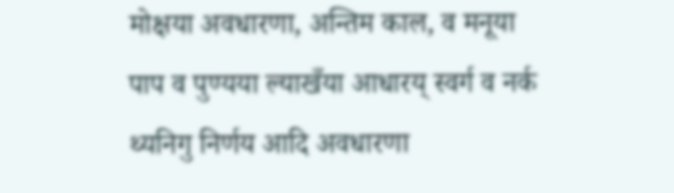मोक्षया अवधारणा, अन्तिम काल, व मनूया पाप व पुण्यया ल्याखँया आधारय् स्वर्ग व नर्क थ्यनिगु निर्णय आदि अवधारणा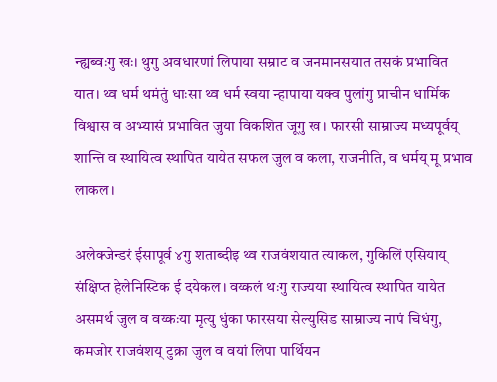न्ह्यब्वःगु खः। थुगु अवधारणां लिपाया सम्राट व जनमानसयात तसकं प्रभावित यात। थ्व धर्म थमंतुं धाःसा थ्व धर्म स्वया न्हापाया यक्व पुलांगु प्राचीन धार्मिक विश्वास व अभ्यासं प्रभावित जुया विकशित जूगु ख। फारसी साम्राज्य मध्यपूर्वय् शान्ति व स्थायित्व स्थापित यायेत सफल जुल व कला, राजनीति, व धर्मय् मू प्रभाव लाकल।

अलेक्जेन्डरं ईसापूर्व ४गु शताब्दीइ थ्व राजवंशयात त्याकल, गुकिलिं एसियाय् संक्षिप्त हेलेनिस्टिक ई दयेकल। वय्कलं थःगु राज्यया स्थायित्व स्थापित यायेत असमर्थ जुल व वय्कःया मृत्यु धुंका फारसया सेल्युसिड साम्राज्य नापं चिधंगु, कमजोर राजवंशय् टुक्रा जुल व वयां लिपा पार्थियन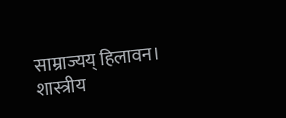साम्राज्यय् हिलावन। शास्त्रीय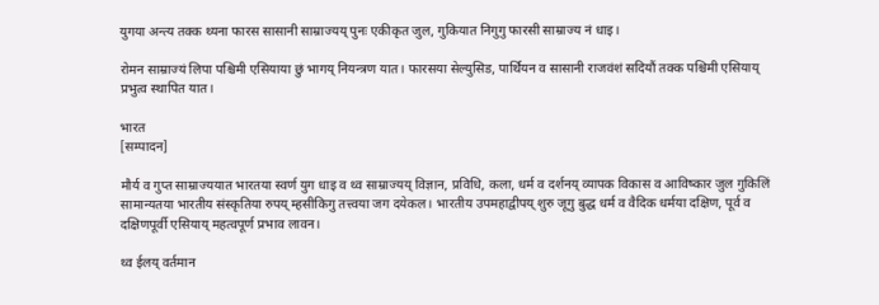युगया अन्त्य तक्क थ्यना फारस सासानी साम्राज्यय् पुनः एकीकृत जुल, गुकियात निगुगु फारसी साम्राज्य नं धाइ।

रोमन साम्राज्यं लिपा पश्चिमी एसियाया छुं भागय् नियन्त्रण यात। फारसया सेल्युसिड, पार्थियन व सासानी राजवंशं सदियौं तक्क पश्चिमी एसियाय् प्रभुत्व स्थापित यात।

भारत
[सम्पादन]

मौर्य व गुप्त साम्राज्ययात भारतया स्वर्ण युग धाइ व थ्व साम्राज्यय् विज्ञान, प्रविधि, कला, धर्म व दर्शनय् व्यापक विकास व आविष्कार जुल गुकिलिं सामान्यतया भारतीय संस्कृतिया रुपय् म्हसीकिगु तत्त्वया जग दयेकल। भारतीय उपमहाद्वीपय् शुरु जूगु बुद्ध धर्म व वैदिक धर्मया दक्षिण, पूर्व व दक्षिणपूर्वी एसियाय् महत्वपूर्ण प्रभाव लावन।

थ्व ईलय् वर्तमान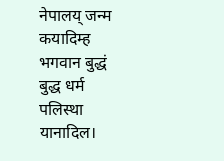नेपालय् जन्म कयादिम्ह भगवान बुद्धं बुद्ध धर्म पलिस्था यानादिल।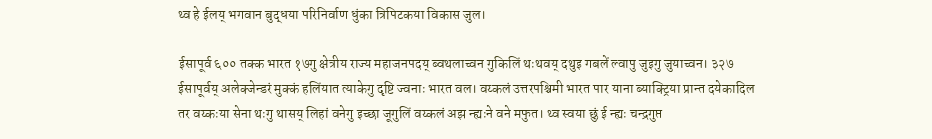थ्व हे ईलय् भगवान बुद्धया परिनिर्वाण धुंका त्रिपिटकया विकास जुल।

ईसापूर्व ६०० तक्क भारत १७गु क्षेत्रीय राज्य महाजनपदय् ब्वथलाच्वन गुकिलिं थःथवय् दथुइ गबलें ल्वापु जुइगु जुयाच्वन। ३२७ ईसापूर्वय् अलेक्जेन्डरं मुक्कं हलिंयात त्याकेगु दृष्टि ज्वनाः भारत वल। वय्कलं उत्तरपश्चिमी भारत पार याना ब्याक्ट्रिया प्रान्त दयेकादिल तर वय्कःया सेना थःगु थासय् लिहां वनेगु इच्छा जूगुलिं वय्कलं अझ न्ह्यःने वने मफुत। थ्व स्वया छुं ई न्ह्यः चन्द्रगुप्त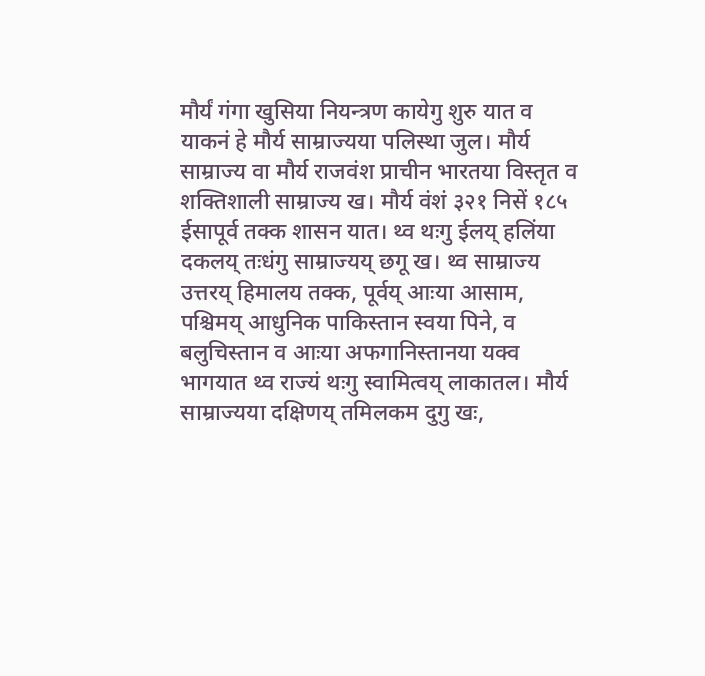मौर्यं गंगा खुसिया नियन्त्रण कायेगु शुरु यात व याकनं हे मौर्य साम्राज्यया पलिस्था जुल। मौर्य साम्राज्य वा मौर्य राजवंश प्राचीन भारतया विस्तृत व शक्तिशाली साम्राज्य ख। मौर्य वंशं ३२१ निसें १८५ ईसापूर्व तक्क शासन यात। थ्व थःगु ईलय् हलिंया दकलय् तःधंगु साम्राज्यय् छगू ख। थ्व साम्राज्य उत्तरय् हिमालय तक्क, पूर्वय् आःया आसाम, पश्चिमय् आधुनिक पाकिस्तान स्वया पिने, व बलुचिस्तान व आःया अफगानिस्तानया यक्व भागयात थ्व राज्यं थःगु स्वामित्वय् लाकातल। मौर्य साम्राज्यया दक्षिणय् तमिलकम दुगु खः,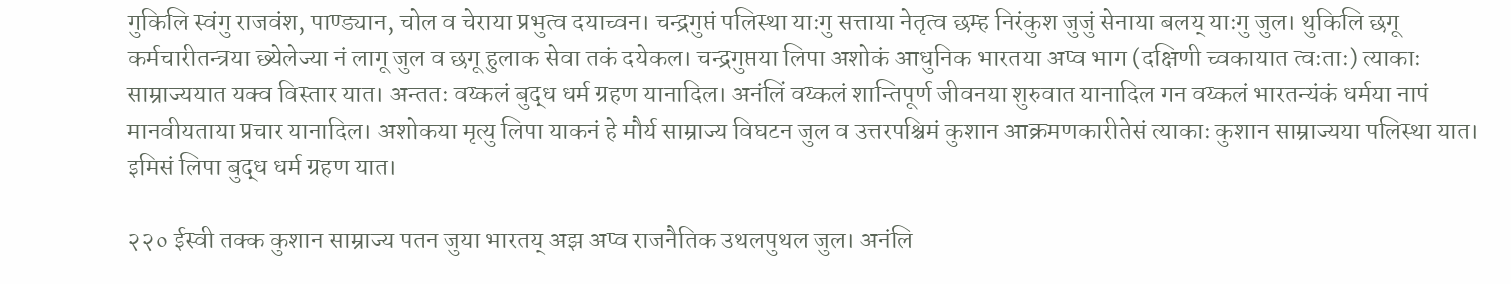गुकिलि स्वंगु राजवंश, पाण्ड्यान, चोल व चेराया प्रभुत्व दयाच्वन। चन्द्रगुप्तं पलिस्था याःगु सत्ताया नेतृत्व छम्ह निरंकुश जुजुं सेनाया बलय् याःगु जुल। थुकिलि छगू कर्मचारीतन्त्रया छ्येलेज्या नं लागू जुल व छगू हुलाक सेवा तकं दयेकल। चन्द्रगुप्तया लिपा अशोकं आधुनिक भारतया अप्व भाग (दक्षिणी च्वकायात त्वःताः) त्याकाः साम्राज्ययात यक्व विस्तार यात। अन्ततः वय्कलं बुद्ध धर्म ग्रहण यानादिल। अनंलिं वय्कलं शान्तिपूर्ण जीवनया शुरुवात यानादिल गन वय्कलं भारतन्यंकं धर्मया नापं मानवीयताया प्रचार यानादिल। अशोकया मृत्यु लिपा याकनं हे मौर्य साम्राज्य विघटन जुल व उत्तरपश्चिमं कुशान आक्रमणकारीतेसं त्याकाः कुशान साम्राज्यया पलिस्था यात। इमिसं लिपा बुद्ध धर्म ग्रहण यात।

२२० ईस्वी तक्क कुशान साम्राज्य पतन जुया भारतय् अझ अप्व राजनैतिक उथलपुथल जुल। अनंलि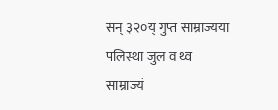सन् ३२०य् गुप्त साम्राज्यया पलिस्था जुल व थ्व साम्राज्यं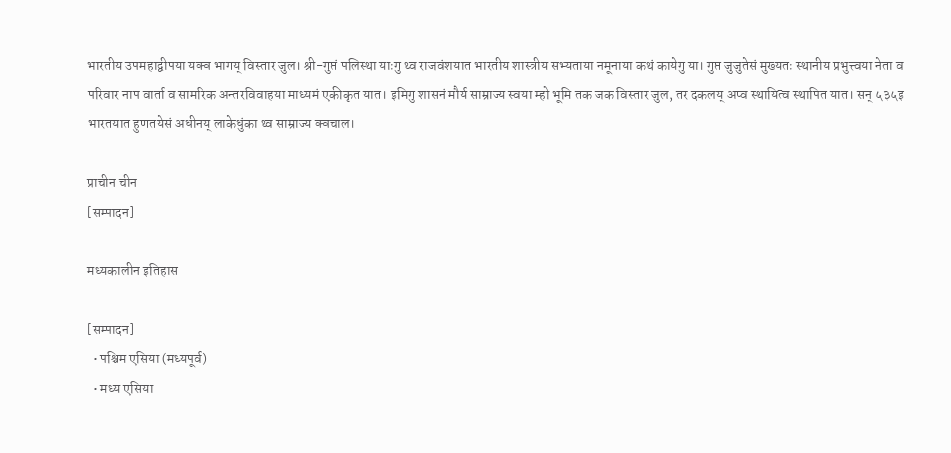भारतीय उपमहाद्वीपया यक्व भागय् विस्तार जुल। श्री-गुप्तं पलिस्था याःगु थ्व राजवंशयात भारतीय शास्त्रीय सभ्यताया नमूनाया कथं कायेगु या। गुप्त जुजुतेसं मुख्यतः स्थानीय प्रभुत्त्वया नेता व परिवार नाप वार्ता व सामरिक अन्तरविवाहया माध्यमं एकीकृत यात। इमिगु शासनं मौर्य साम्राज्य स्वया म्हो भूमि तक जक विस्तार जुल, तर दकलय् अप्व स्थायित्व स्थापित यात। सन् ५३५इ भारतयात हुणतयेसं अधीनय् लाकेधुंका थ्व साम्राज्य क्वचाल।

प्राचीन चीन
[सम्पादन]

मध्यकालीन इतिहास

[सम्पादन]
  • पश्चिम एसिया (मध्यपूर्व)
  • मध्य एसिया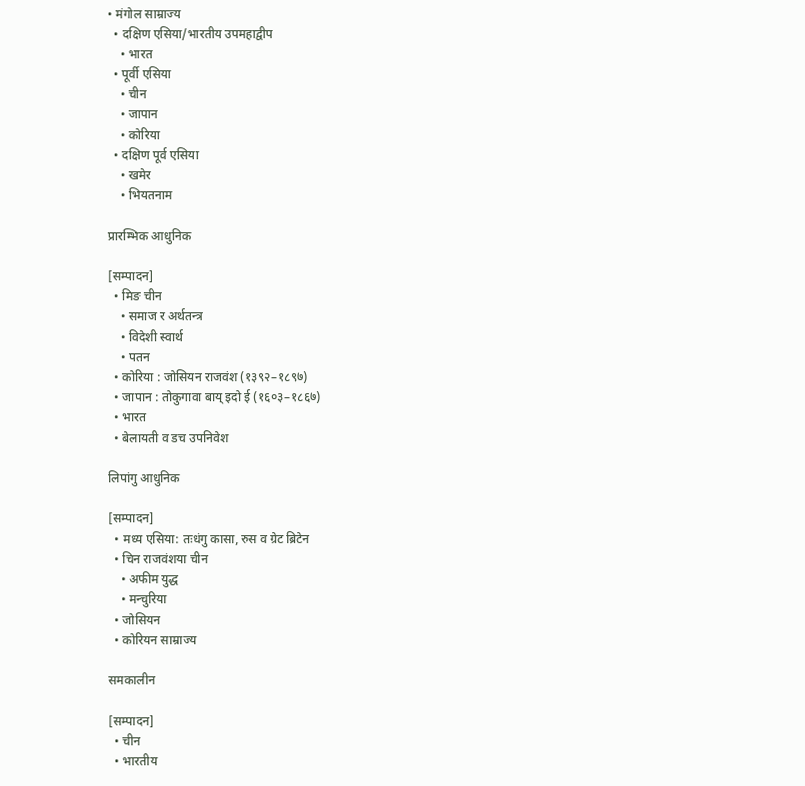• मंगोल साम्राज्य
  • दक्षिण एसिया/भारतीय उपमहाद्वीप
    • भारत
  • पूर्वी एसिया
    • चीन
    • जापान
    • कोरिया
  • दक्षिण पूर्व एसिया
    • खमेर
    • भियतनाम

प्रारम्भिक आधुनिक

[सम्पादन]
  • मिङ चीन
    • समाज र अर्थतन्त्र
    • विदेशी स्वार्थ
    • पतन
  • कोरिया : जोसियन राजवंश (१३९२–१८९७)
  • जापान : तोकुगावा बाय् इदो ई (१६०३–१८६७)
  • भारत
  • बेलायती व डच उपनिवेश

लिपांगु आधुनिक

[सम्पादन]
  • मध्य एसिया: तःधंगु कासा, रुस व ग्रेट ब्रिटेन
  • चिन राजवंशया चीन
    • अफीम युद्ध
    • मन्चुरिया
  • जोसियन
  • कोरियन साम्राज्य

समकालीन

[सम्पादन]
  • चीन
  • भारतीय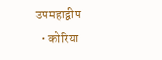उपमहाद्वीप
  • कोरिया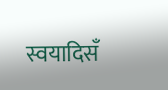स्वयादिसँ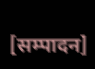[सम्पादन]